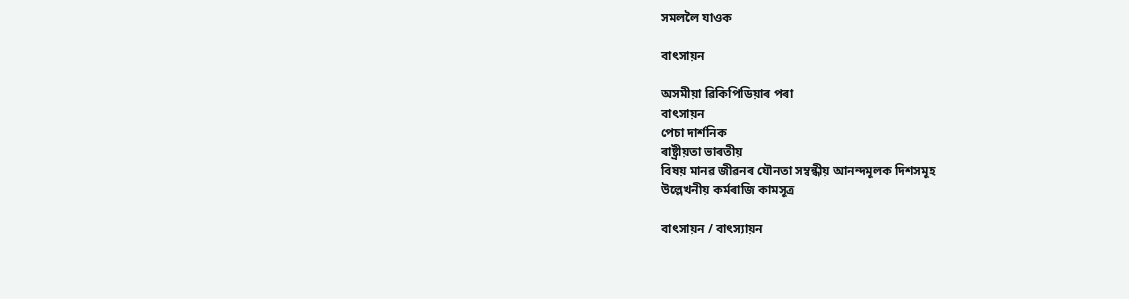সমললৈ যাওক

বাৎসায়ন

অসমীয়া ৱিকিপিডিয়াৰ পৰা
বাৎসায়ন
পেচা দাৰ্শনিক
ৰাষ্ট্ৰীয়তা ভাৰতীয়
বিষয় মানৱ জীৱনৰ যৌনতা সম্বন্ধীয় আনন্দমূলক দিশসমূহ
উল্লেখনীয় কৰ্মৰাজি কামসূত্ৰ

বাৎসায়ন / বাৎস্যায়ন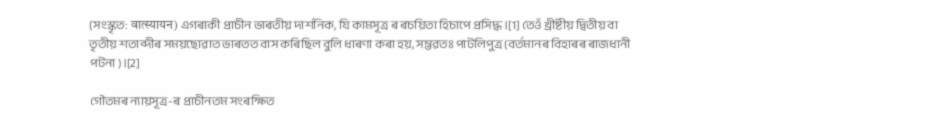(সংস্কৃত: वात्स्यायन) এগৰাকী প্ৰাচীন ভাৰতীয় দাৰ্শনিক, যি কামসূত্ৰ ৰ ৰচয়িতা হিচাপে প্ৰসিদ্ধ।[1] তেওঁ খ্ৰীষ্টীয় দ্বিতীয় বা তৃতীয় শতাব্দীৰ সময়ছোৱাত ভাৰতত বাস কৰিছিল বুলি ধাৰণা কৰা হয়, সম্ভৱতঃ পাটলিপুত্ৰ (বৰ্তমানৰ বিহাৰৰ ৰাজধানী পটনা)।[2]

গৌতমৰ ন্যায়সূত্ৰ-ৰ প্ৰাচীনতম সংৰক্ষিত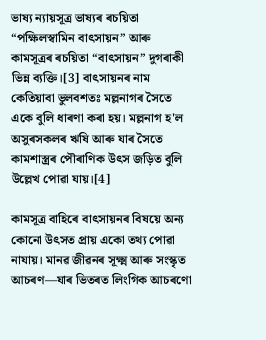ভাষ্য ন্যায়সূত্ৰ ভাষ্যৰ ৰচয়িতা “পক্ষিলস্বামিন বাৎসায়ন” আৰু কামসূত্ৰৰ ৰচয়িতা “বাৎসায়ন” দুগৰাকী ভিন্ন ব্যক্তি।[3] বাৎসায়নৰ নাম কেতিয়াবা ভুলবশতঃ মল্লনাগৰ সৈতে একে বুলি ধাৰণা কৰা হয়। মল্লনাগ হ'ল অসুৰসকলৰ ঋষি আৰু যাৰ সৈতে কামশাস্ত্ৰৰ পৌৰাণিক উৎস জড়িত বুলি উল্লেখ পোৱা যায়।[4]

কামসূত্ৰ বাহিৰে বাৎসায়নৰ বিষয়ে অন্য কোনো উৎসত প্ৰায় একো তথ্য পোৱা নাযায়। মানৱ জীৱনৰ সূক্ষ্ম আৰু সংস্কৃত আচৰণ—যাৰ ভিতৰত লিংগিক আচৰণো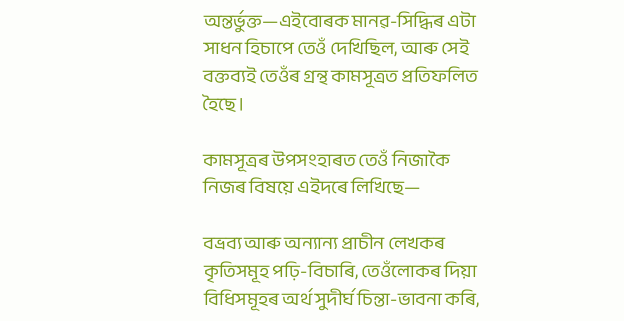অন্তৰ্ভুক্ত—এইবোৰক মানৱ-সিদ্ধিৰ এটা সাধন হিচাপে তেওঁ দেখিছিল, আৰু সেই বক্তব্যই তেওঁৰ গ্ৰন্থ কামসূত্ৰত প্ৰতিফলিত হৈছে।

কামসূত্ৰৰ উপসংহাৰত তেওঁ নিজাকৈ নিজৰ বিষয়ে এইদৰে লিখিছে—

বভ্ৰব্য আৰু অন্যান্য প্ৰাচীন লেখকৰ কৃতিসমূহ পঢ়ি-বিচাৰি, তেওঁলোকৰ দিয়া বিধিসমূহৰ অৰ্থ সুদীৰ্ঘ চিন্তা-ভাবনা কৰি,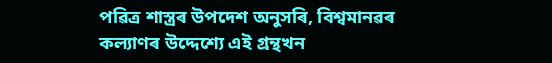পৱিত্ৰ শাস্ত্ৰৰ উপদেশ অনুসৰি, বিশ্বমানৱৰ কল্যাণৰ উদ্দেশ্যে এই গ্ৰন্থখন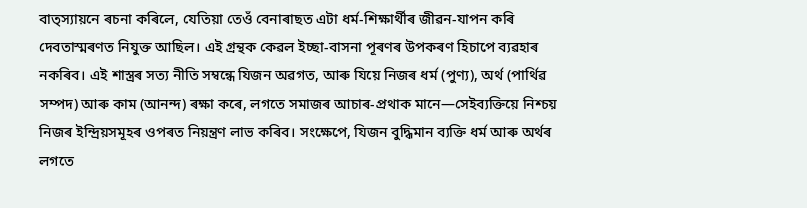বাত্স্যায়নে ৰচনা কৰিলে, যেতিয়া তেওঁ বেনাৰাছত এটা ধৰ্ম-শিক্ষাৰ্থীৰ জীৱন-যাপন কৰি দেবতাস্মৰণত নিযুক্ত আছিল। এই গ্ৰন্থক কেৱল ইচ্ছা-বাসনা পূৰণৰ উপকৰণ হিচাপে ব্যৱহাৰ নকৰিব। এই শাস্ত্ৰৰ সত্য নীতি সম্বন্ধে যিজন অৱগত, আৰু যিয়ে নিজৰ ধৰ্ম (পুণ্য), অৰ্থ (পাৰ্থিৱ সম্পদ) আৰু কাম (আনন্দ) ৰক্ষা কৰে, লগতে সমাজৰ আচাৰ-প্ৰথাক মানে—সেইব্যক্তিয়ে নিশ্চয় নিজৰ ইন্দ্ৰিয়সমূহৰ ওপৰত নিয়ন্ত্ৰণ লাভ কৰিব। সংক্ষেপে, যিজন বুদ্ধিমান ব্যক্তি ধৰ্ম আৰু অৰ্থৰ লগতে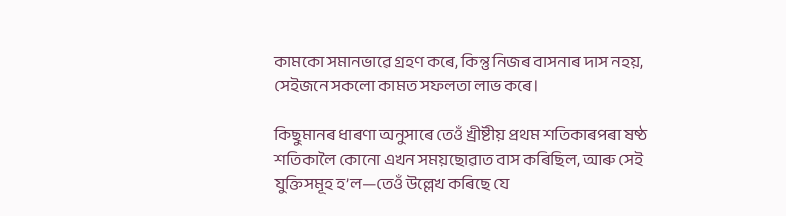কামকো সমানভাৱে গ্ৰহণ কৰে, কিন্তু নিজৰ বাসনাৰ দাস নহয়, সেইজনে সকলো কামত সফলতা লাভ কৰে।

কিছুমানৰ ধাৰণা অনুসাৰে তেওঁ খ্ৰীষ্টীয় প্ৰথম শতিকাৰপৰা ষষ্ঠ শতিকালৈ কোনো এখন সময়ছোৱাত বাস কৰিছিল, আৰু সেই যুক্তিসমূহ হ’ল—তেওঁ উল্লেখ কৰিছে যে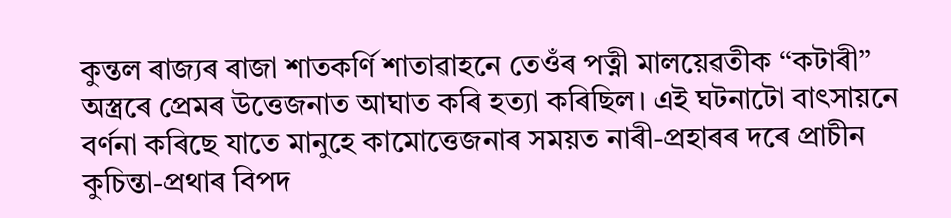কুন্তল ৰাজ্যৰ ৰাজা শাতকৰ্ণি শাতাৱাহনে তেওঁৰ পত্নী মালয়েৱতীক ‘‘কটাৰী’’ অস্ত্ৰৰে প্ৰেমৰ উত্তেজনাত আঘাত কৰি হত্যা কৰিছিল। এই ঘটনাটো বাৎসায়নে বৰ্ণনা কৰিছে যাতে মানুহে কামোত্তেজনাৰ সময়ত নাৰী-প্ৰহাৰৰ দৰে প্ৰাচীন কুচিন্তা-প্ৰথাৰ বিপদ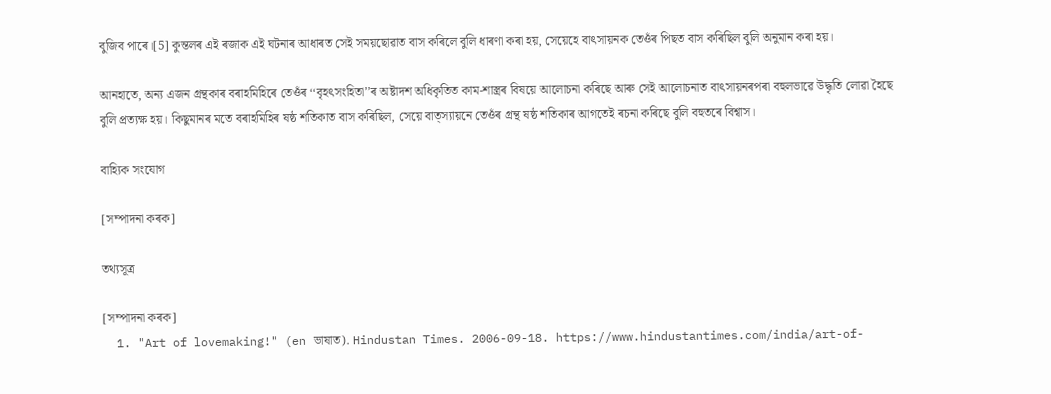বুজিব পাৰে।[5] কুন্তলৰ এই ৰজাক এই ঘটনাৰ আধাৰত সেই সময়ছোৱাত বাস কৰিলে বুলি ধাৰণা কৰা হয়, সেয়েহে বাৎসায়নক তেওঁৰ পিছত বাস কৰিছিল বুলি অনুমান কৰা হয়।

আনহাতে, অন্য এজন গ্ৰন্থকাৰ বৰাহমিহিৰে তেওঁৰ ‘‘বৃহৎসংহিতা’’ৰ অষ্টাদশ অধিকৃতিত কাম-শাস্ত্ৰৰ বিষয়ে আলোচনা কৰিছে আৰু সেই আলোচনাত বাৎসায়নৰপৰা বহুলভাৱে উদ্ধৃতি লোৱা হৈছে বুলি প্ৰত্যক্ষ হয়। কিছুমানৰ মতে বৰাহমিহিৰ ষষ্ঠ শতিকাত বাস কৰিছিল, সেয়ে বাত্স্যায়নে তেওঁৰ গ্ৰন্থ ষষ্ঠ শতিকাৰ আগতেই ৰচনা কৰিছে বুলি বহুতৰে বিশ্বাস।

বাহ্যিক সংযোগ

[সম্পাদনা কৰক]

তথ্যসূত্ৰ

[সম্পাদনা কৰক]
  1. "Art of lovemaking!" (en ভাষাত). Hindustan Times. 2006-09-18. https://www.hindustantimes.com/india/art-of-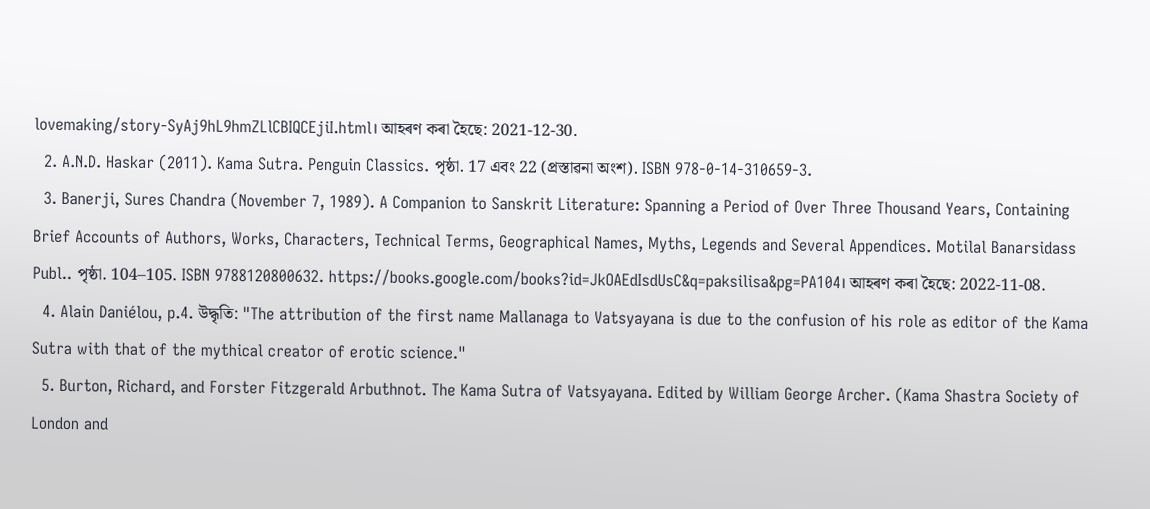lovemaking/story-SyAj9hL9hmZLlCBIQCEjiI.html। আহৰণ কৰা হৈছে: 2021-12-30.
  2. A.N.D. Haskar (2011). Kama Sutra. Penguin Classics. পৃষ্ঠা. 17 এবং 22 (প্ৰস্তাৱনা অংশ). ISBN 978-0-14-310659-3.
  3. Banerji, Sures Chandra (November 7, 1989). A Companion to Sanskrit Literature: Spanning a Period of Over Three Thousand Years, Containing Brief Accounts of Authors, Works, Characters, Technical Terms, Geographical Names, Myths, Legends and Several Appendices. Motilal Banarsidass Publ.. পৃষ্ঠা. 104–105. ISBN 9788120800632. https://books.google.com/books?id=JkOAEdIsdUsC&q=paksilisa&pg=PA104। আহৰণ কৰা হৈছে: 2022-11-08.
  4. Alain Daniélou, p.4. উদ্ধৃতি: "The attribution of the first name Mallanaga to Vatsyayana is due to the confusion of his role as editor of the Kama Sutra with that of the mythical creator of erotic science."
  5. Burton, Richard, and Forster Fitzgerald Arbuthnot. The Kama Sutra of Vatsyayana. Edited by William George Archer. (Kama Shastra Society of London and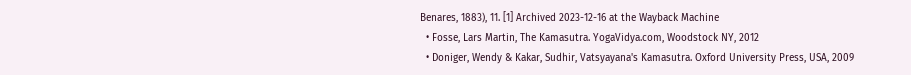Benares, 1883), 11. [1] Archived 2023-12-16 at the Wayback Machine
  • Fosse, Lars Martin, The Kamasutra. YogaVidya.com, Woodstock NY, 2012
  • Doniger, Wendy & Kakar, Sudhir, Vatsyayana's Kamasutra. Oxford University Press, USA, 2009